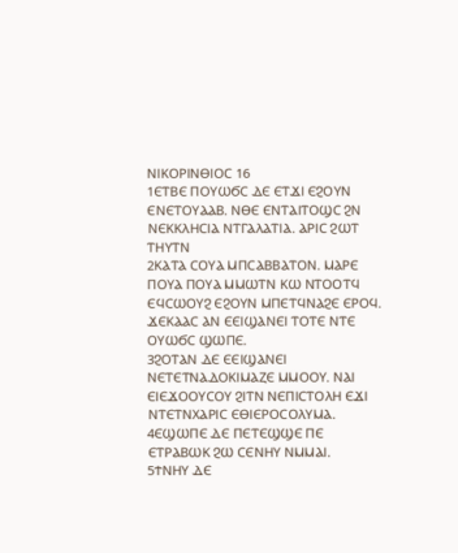ⲚⲒⲔⲞⲢⲒⲚⲐⲒⲞⲤ 16
1ⲈⲦⲂⲈ ⲠⲞⲨⲰϬⲤ ⲆⲈ ⲈⲦϪⲒ ⲈϨⲞⲨⲚ ⲈⲚⲈⲦⲞⲨⲀⲀⲂ. ⲚⲐⲈ ⲈⲚⲦⲀⲒⲦⲞϢⲤ ϨⲚ ⲚⲈⲔⲔⲖⲎⲤⲒⲀ ⲚⲦⲄⲀⲖⲀⲦⲒⲀ. ⲀⲢⲒⲤ ϨⲰⲦ ⲦⲎⲨⲦⲚ
2ⲔⲀⲦⲀ ⲤⲞⲨⲀ ⲘⲠⲤⲀⲂⲂⲀⲦⲞⲚ. ⲘⲀⲢⲈ ⲠⲞⲨⲀ ⲠⲞⲨⲀ ⲘⲘⲰⲦⲚ ⲔⲰ ⲚⲦⲞⲞⲦϤ ⲈϤⲤⲰⲞⲨϨ ⲈϨⲞⲨⲚ ⲘⲠⲈⲦϤⲚⲀϨⲈ ⲈⲢⲞϤ. ϪⲈⲔⲀⲀⲤ ⲀⲚ ⲈⲈⲒϢⲀⲚⲈⲒ ⲦⲞⲦⲈ ⲚⲦⲈ ⲞⲨⲰϬⲤ ϢⲰⲠⲈ.
3ϨⲞⲦⲀⲚ ⲆⲈ ⲈⲈⲒϢⲀⲚⲈⲒ ⲚⲈⲦⲈⲦⲚⲀⲆⲞⲔⲒⲘⲀⲌⲈ ⲘⲘⲞⲞⲨ. ⲚⲀⲒ ⲈⲒⲈϪⲞⲞⲨⲤⲞⲨ ϨⲒⲦⲚ ⲚⲈⲠⲒⲤⲦⲞⲖⲎ ⲈϪⲒ ⲚⲦⲈⲦⲚⲬⲀⲢⲒⲤ ⲈⲐⲒⲈⲢⲞⲤⲞⲖⲨⲘⲀ.
4ⲈϢⲰⲠⲈ ⲆⲈ ⲠⲈⲦⲈϢϢⲈ ⲠⲈ ⲈⲦⲢⲀⲂⲰⲔ ϨⲰ ⲤⲈⲚⲎⲨ ⲚⲘⲘⲀⲒ.
5ϮⲚⲎⲨ ⲆⲈ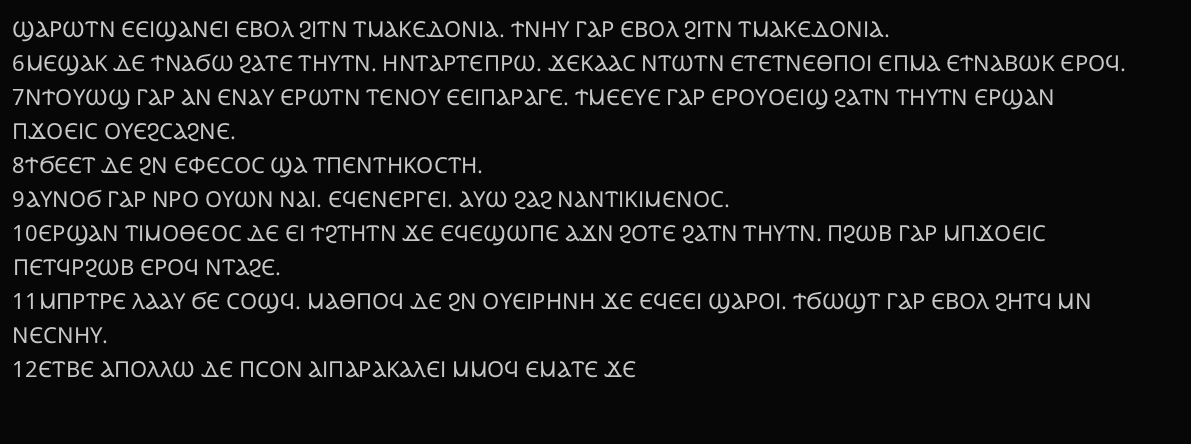ϢⲀⲢⲰⲦⲚ ⲈⲈⲒϢⲀⲚⲈⲒ ⲈⲂⲞⲖ ϨⲒⲦⲚ ⲦⲘⲀⲔⲈⲆⲞⲚⲒⲀ. ϮⲚⲎⲨ ⲄⲀⲢ ⲈⲂⲞⲖ ϨⲒⲦⲚ ⲦⲘⲀⲔⲈⲆⲞⲚⲒⲀ.
6ⲘⲈϢⲀⲔ ⲆⲈ ϮⲚⲀϬⲰ ϨⲀⲦⲈ ⲦⲎⲨⲦⲚ. ⲎⲚⲦⲀⲢⲦⲈⲠⲢⲰ. ϪⲈⲔⲀⲀⲤ ⲚⲦⲰⲦⲚ ⲈⲦⲈⲦⲚⲈⲐⲠⲞⲒ ⲈⲠⲘⲀ ⲈϮⲚⲀⲂⲰⲔ ⲈⲢⲞϤ.
7ⲚϮⲞⲨⲰϢ ⲄⲀⲢ ⲀⲚ ⲈⲚⲀⲨ ⲈⲢⲰⲦⲚ ⲦⲈⲚⲞⲨ ⲈⲈⲒⲠⲀⲢⲀⲄⲈ. ϮⲘⲈⲈⲨⲈ ⲄⲀⲢ ⲈⲢⲞⲨⲞⲈⲒϢ ϨⲀⲦⲚ ⲦⲎⲨⲦⲚ ⲈⲢϢⲀⲚ ⲠϪⲞⲈⲒⲤ ⲞⲨⲈϨⲤⲀϨⲚⲈ.
8ϮϬⲈⲈⲦ ⲆⲈ ϨⲚ ⲈⲪⲈⲤⲞⲤ ϢⲀ ⲦⲠⲈⲚⲦⲎⲔⲞⲤⲦⲎ.
9ⲀⲨⲚⲞϬ ⲄⲀⲢ ⲚⲢⲞ ⲞⲨⲰⲚ ⲚⲀⲒ. ⲈϤⲈⲚⲈⲢⲄⲈⲒ. ⲀⲨⲰ ϨⲀϨ ⲚⲀⲚⲦⲒⲔⲒⲘⲈⲚⲞⲤ.
10ⲈⲢϢⲀⲚ ⲦⲒⲘⲞⲐⲈⲞⲤ ⲆⲈ ⲈⲒ ϮϨⲦⲎⲦⲚ ϪⲈ ⲈϤⲈϢⲰⲠⲈ ⲀϪⲚ ϨⲞⲦⲈ ϨⲀⲦⲚ ⲦⲎⲨⲦⲚ. ⲠϨⲰⲂ ⲄⲀⲢ ⲘⲠϪⲞⲈⲒⲤ ⲠⲈⲦϤⲢϨⲰⲂ ⲈⲢⲞϤ ⲚⲦⲀϨⲈ.
11ⲘⲠⲢⲦⲢⲈ ⲖⲀⲀⲨ ϬⲈ ⲤⲞϢϤ. ⲘⲀⲐⲠⲞϤ ⲆⲈ ϨⲚ ⲞⲨⲈⲒⲢⲎⲚⲎ ϪⲈ ⲈϤⲈⲈⲒ ϢⲀⲢⲞⲒ. ϮϬⲰϢⲦ ⲄⲀⲢ ⲈⲂⲞⲖ ϨⲎⲦϤ ⲘⲚ ⲚⲈⲤⲚⲎⲨ.
12ⲈⲦⲂⲈ ⲀⲠⲞⲖⲖⲰ ⲆⲈ ⲠⲤⲞⲚ ⲀⲒⲠⲀⲢⲀⲔⲀⲖⲈⲒ ⲘⲘⲞϤ ⲈⲘⲀⲦⲈ ϪⲈ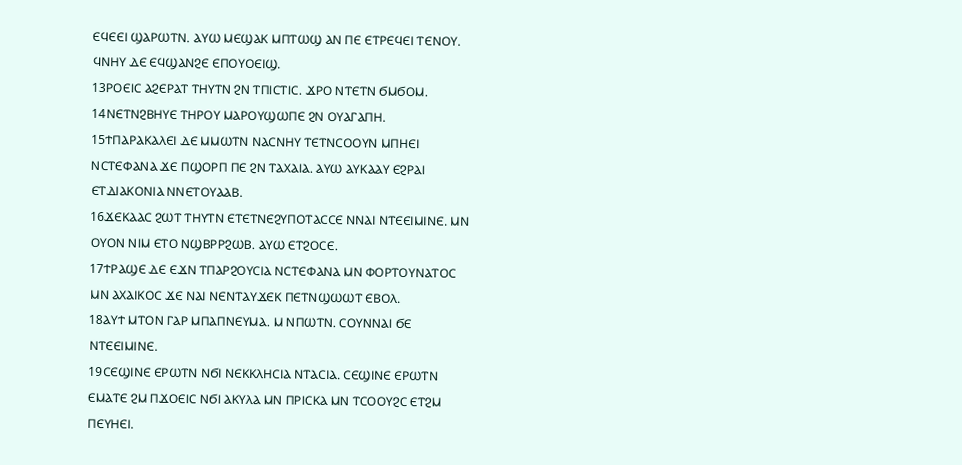ⲈϤⲈⲈⲒ ϢⲀⲢⲰⲦⲚ. ⲀⲨⲰ ⲘⲈϢⲀⲔ ⲘⲠⲦⲰϢ ⲀⲚ ⲠⲈ ⲈⲦⲢⲈϤⲈⲒ ⲦⲈⲚⲞⲨ. ϤⲚⲎⲨ ⲆⲈ ⲈϤϢⲀⲚϨⲈ ⲈⲠⲞⲨⲞⲈⲒϢ.
13ⲢⲞⲈⲒⲤ ⲀϨⲈⲢⲀⲦ ⲦⲎⲨⲦⲚ ϨⲚ ⲦⲠⲒⲤⲦⲒⲤ. ϪⲢⲞ ⲚⲦⲈⲦⲚ ϬⲘϬⲞⲘ.
14ⲚⲈⲦⲚϨⲂⲎⲨⲈ ⲦⲎⲢⲞⲨ ⲘⲀⲢⲞⲨϢⲰⲠⲈ ϨⲚ ⲞⲨⲀⲄⲀⲠⲎ.
15ϮⲠⲀⲢⲀⲔⲀⲖⲈⲒ ⲆⲈ ⲘⲘⲰⲦⲚ ⲚⲀⲤⲚⲎⲨ ⲦⲈⲦⲚⲤⲞⲞⲨⲚ ⲘⲠⲎⲈⲒ ⲚⲤⲦⲈⲪⲀⲚⲀ ϪⲈ ⲠϢⲞⲢⲠ ⲠⲈ ϨⲚ ⲦⲀⲬⲀⲒⲀ. ⲀⲨⲰ ⲀⲨⲔⲀⲀⲨ ⲈϨⲢⲀⲒ ⲈⲦⲆⲒⲀⲔⲞⲚⲒⲀ ⲚⲚⲈⲦⲞⲨⲀⲀⲂ.
16ϪⲈⲔⲀⲀⲤ ϨⲰⲦ ⲦⲎⲨⲦⲚ ⲈⲦⲈⲦⲚⲈϨⲨⲠⲞⲦⲀⲤⲤⲈ ⲚⲚⲀⲒ ⲚⲦⲈⲈⲒⲘⲒⲚⲈ. ⲘⲚ ⲞⲨⲞⲚ ⲚⲒⲘ ⲈⲦⲞ ⲚϢⲂⲢⲢϨⲰⲂ. ⲀⲨⲰ ⲈⲦϨⲞⲤⲈ.
17ϮⲢⲀϢⲈ ⲆⲈ ⲈϪⲚ ⲦⲠⲀⲢϨⲞⲨⲤⲒⲀ ⲚⲤⲦⲈⲪⲀⲚⲀ ⲘⲚ ⲪⲞⲢⲦⲞⲨⲚⲀⲦⲞⲤ ⲘⲚ ⲀⲬⲀⲒⲔⲞⲤ ϪⲈ ⲚⲀⲒ ⲚⲈⲚⲦⲀⲨϪⲈⲔ ⲠⲈⲦⲚϢⲰⲰⲦ ⲈⲂⲞⲖ.
18ⲀⲨϮ ⲘⲦⲞⲚ ⲄⲀⲢ ⲘⲠⲀⲠⲚⲈⲨⲘⲀ. Ⲙ ⲚⲠⲰⲦⲚ. ⲤⲞⲨⲚⲚⲀⲒ ϬⲈ ⲚⲦⲈⲈⲒⲘⲒⲚⲈ.
19ⲤⲈϢⲒⲚⲈ ⲈⲢⲰⲦⲚ ⲚϬⲒ ⲚⲈⲔⲔⲖⲎⲤⲒⲀ ⲚⲦⲀⲤⲒⲀ. ⲤⲈϢⲒⲚⲈ ⲈⲢⲰⲦⲚ ⲈⲘⲀⲦⲈ ϨⲘ ⲠϪⲞⲈⲒⲤ ⲚϬⲒ ⲀⲔⲨⲖⲀ ⲘⲚ ⲠⲢⲒⲤⲔⲀ ⲘⲚ ⲦⲤⲞⲞⲨϨⲤ ⲈⲦϨⲘ ⲠⲈⲨⲎⲈⲒ.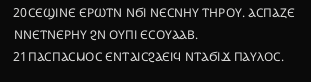20ⲤⲈϢⲒⲚⲈ ⲈⲢⲰⲦⲚ ⲚϬⲒ ⲚⲈⲤⲚⲎⲨ ⲦⲎⲢⲞⲨ. ⲀⲤⲠⲀⲌⲈ ⲚⲚⲈⲦⲚⲈⲢⲎⲨ ϨⲚ ⲞⲨⲠⲒ ⲈⲤⲞⲨⲀⲀⲂ.
21ⲠⲀⲤⲠⲀⲤⲘⲞⲤ ⲈⲚⲦⲀⲒⲤϨⲀⲈⲒϤ ⲚⲦⲀϬⲒϪ ⲠⲀⲨⲖⲞⲤ.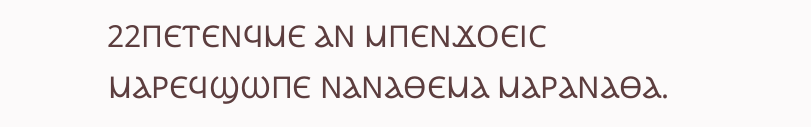22ⲠⲈⲦⲈⲚϤⲘⲈ ⲀⲚ ⲘⲠⲈⲚϪⲞⲈⲒⲤ ⲘⲀⲢⲈϤϢⲰⲠⲈ ⲚⲀⲚⲀⲐⲈⲘⲀ ⲘⲀⲢⲀⲚⲀⲐⲀ.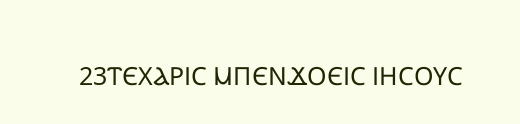23ⲦⲈⲬⲀⲢⲒⲤ ⲘⲠⲈⲚϪⲞⲈⲒⲤ ⲒⲎⲤⲞⲨⲤ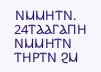ⲚⲘⲘⲎⲦⲚ.
24ⲦⲀⲀⲄⲀⲠⲎ ⲚⲘⲘⲎⲦⲚ ⲦⲎⲢⲦⲚ ϨⲘ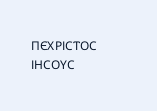ⲠⲈⲬⲢⲒⲤⲦⲞⲤ ⲒⲎⲤⲞⲨⲤ